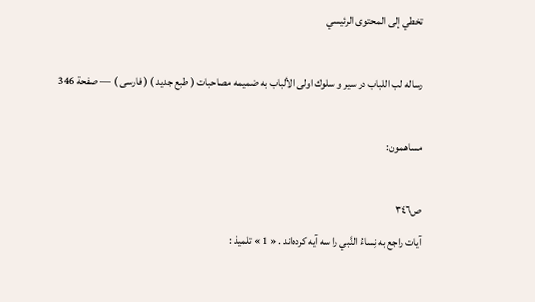تخطي إلى المحتوى الرئيسي

رساله لب اللباب در سير و سلوك اولى الألباب به ضميمه مصاحبات ( طبع جديد ) ( فارسى ) — صفحة 346

مساهمون:

ص٣٤٦
آيات راجع به نِساءُ النَّبي را سه آيه كرده‌اند . « 1 » تلميذ :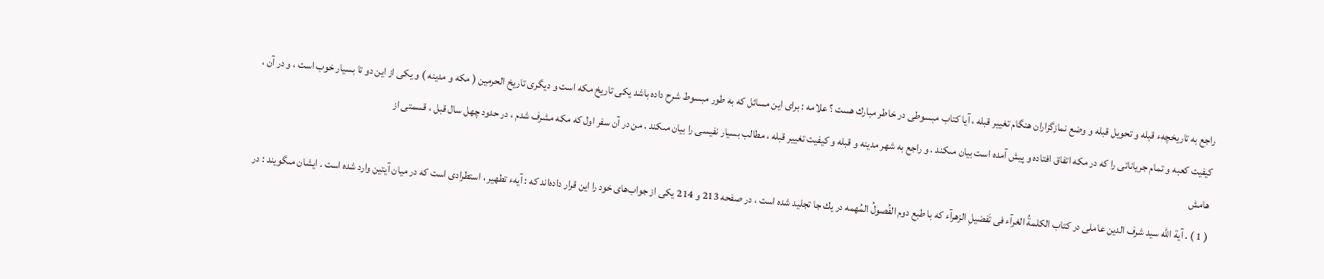راجع به تاريخچهء قبله و تحويل قبله و وضع نمازگزاران هنگام تغيير قبله ، آيا كتاب مبسوطى در خاطر مبارك هست ؟ علامه : براى اين مسائل كه به طور مبسوط شرح داده باشد يكى تاريخ مكه است و ديگرى تاريخ الحرمين ( مكه و مدينه ) و يكى از اين دو تا بسيار خوب است ، و در آن ، كيفيت كعبه و تمام جرياناتى را كه در مكه اتفاق افتاده و پيش آمده است بيان مىكند . و راجع به شهر مدينه و قبله و كيفيت تغيير قبله ، مطالب بسيار نفيسى را بيان مىكند . من در آن سفر اول كه مكه مشرف شدم ، در حدود چهل سال قبل ، قسمتى از
هامش
( 1 ) . آية الله سيد شرف الدين عاملى در كتاب الكلمةُ الغرآء فى تَفضيلِ الزهرآء كه با طبع دوم الفُصولُ المُهمه در يك جا تجليد شده است ، در صفحه 213 و 214 يكى از جواب‌هاى خود را اين قرار داده‌اند كه : آيهء تطهير ، استطرادى است كه در ميان آيتين وارد شده است . ايشان مىگويند : در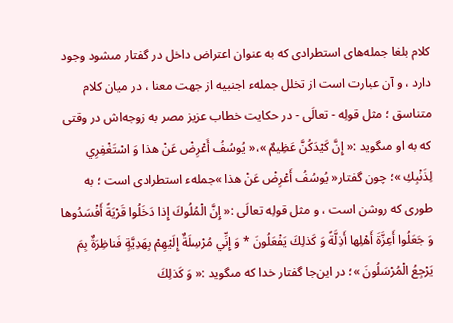كلام بلغا جمله‌هاى استطرادى كه به عنوان اعتراض داخل در گفتار مىشود وجود دارد ، و آن عبارت است از تخلل جملهء اجنبيه از جهت معنا ، در ميان كلام متناسق ؛ مثل قولِه - تعالَى - در حكايت خطاب عزيز مصر به زوجه‌اش در وقتى كه به او مىگويد :« إِنَّ كَيْدَكُنَّ عَظِيمٌ »،« يُوسُفُ أَعْرِضْ عَنْ هذا وَ اسْتَغْفِرِي لِذَنْبِكِ »؛ چون گفتار« يُوسُفُ أَعْرِضْ عَنْ هذا »جملهء استطرادى است ؛ به طورى كه روشن است ، و مثل قولِه تعالَى :« إِنَّ الْمُلُوكَ إِذا دَخَلُوا قَرْيَةً أَفْسَدُوها وَ جَعَلُوا أَعِزَّةَ أَهْلِها أَذِلَّةً وَ كَذلِكَ يَفْعَلُونَ * وَ إِنِّي مُرْسِلَةٌ إِلَيْهِمْ بِهَدِيَّةٍ فَناظِرَةٌ بِمَ يَرْجِعُ الْمُرْسَلُونَ »؛ در اين‌جا گفتار خدا كه مىگويد :« وَ كَذلِكَ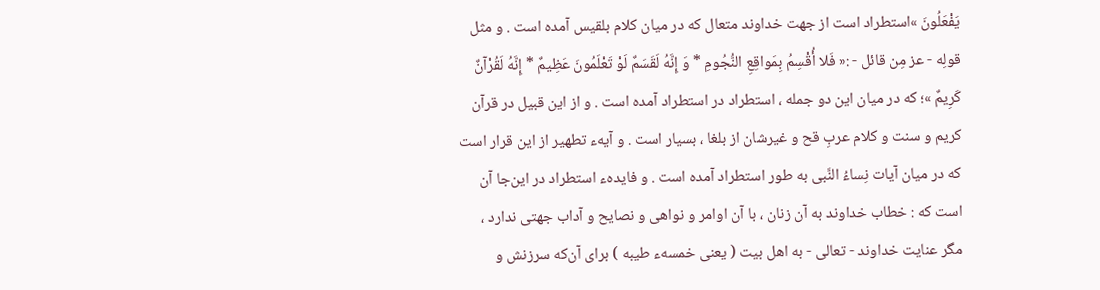يَفْعَلُونَ »استطراد است از جهت خداوند متعال كه در ميان كلام بلقيس آمده است . و مثل قولِه - عز مِن قائل - :« فَلا أُقْسِمُ بِمَواقِعِ النُّجُومِ * وَ إِنَّهُ لَقَسَمٌ لَوْ تَعْلَمُونَ عَظِيمٌ * إِنَّهُ لَقُرْآنٌ كَرِيمٌ »؛ كه در ميان اين دو جمله ، استطراد در استطراد آمده است . و از اين قبيل در قرآن كريم و سنت و كلام عربِ قح و غيرشان از بلغا ، بسيار است . و آيهء تطهير از اين قرار است كه در ميان آيات نِساءُ النَّبى به طور استطراد آمده است . و فايدهء استطراد در اين‌جا آن است كه : خطاب خداوند به آن زنان ، با آن اوامر و نواهى و نصايح و آداب جهتى ندارد ، مگر عنايت خداوند - تعالى - به اهل بيت ( يعنى خمسهء طيبه ) براى آن‌كه سرزنش و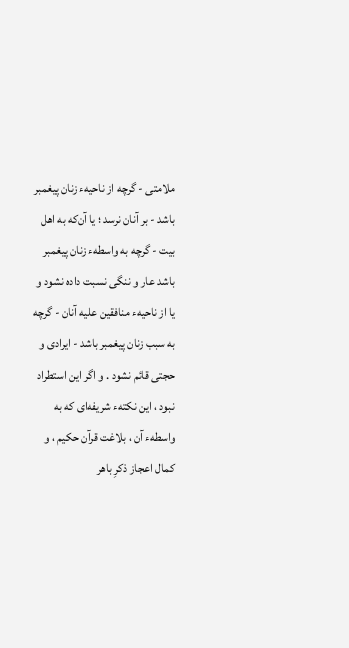ملامتى - گرچه از ناحيهء زنان پيغمبر باشد - بر آنان نرسد ؛ يا آن‌كه به اهل بيت - گرچه به واسطهء زنان پيغمبر باشد عار و ننگى نسبت داده نشود و يا از ناحيهء منافقين عليه آنان - گرچه به سبب زنان پيغمبر باشد - ايرادى و حجتى قائم نشود . و اگر اين استطراد نبود ، اين نكتهء شريفه‌اى كه به واسطهء آن ، بلاغت قرآن حكيم ، و كمال اعجاز ذكرِ باهر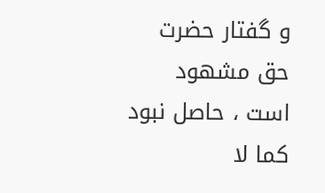و گفتار حضرت حق مشهود است ، حاصل نبود كما لا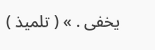يخفى . » ( تلميذ )